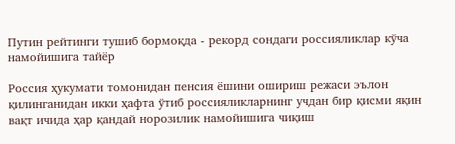Путин рейтинги тушиб бормоқда - рекорд сондаги россияликлар кўча намойишига тайёр

Россия ҳукумати томонидан пенсия ёшини ошириш режаси эълон қилинганидан икки ҳафта ўтиб россияликларнинг учдан бир қисми яқин вақт ичида ҳар қандай норозилик намойишига чиқиш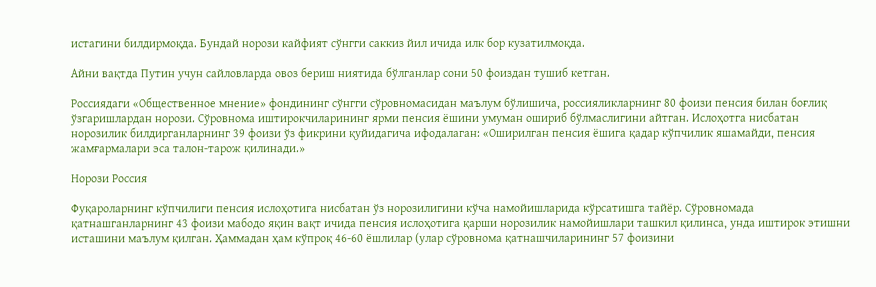истагини билдирмоқда. Бундай норози кайфият сўнгги саккиз йил ичида илк бор кузатилмоқда.

Айни вақтда Путин учун сайловларда овоз бериш ниятида бўлганлар сони 50 фоиздан тушиб кетган.

Россиядаги «Общественное мнение» фондининг сўнгги сўровномасидан маълум бўлишича, россияликларнинг 80 фоизи пенсия билан боғлиқ ўзгаришлардан норози. Сўровнома иштирокчиларининг ярми пенсия ёшини умуман ошириб бўлмаслигини айтган. Ислоҳотга нисбатан норозилик билдирганларнинг 39 фоизи ўз фикрини қуйидагича ифодалаган: «Оширилган пенсия ёшига қадар кўпчилик яшамайди, пенсия жамғармалари эса талон-тарож қилинади.»

Норози Россия

Фуқароларнинг кўпчилиги пенсия ислоҳотига нисбатан ўз норозилигини кўча намойишларида кўрсатишга тайёр. Сўровномада қатнашганларнинг 43 фоизи мабодо яқин вақт ичида пенсия ислоҳотига қарши норозилик намойишлари ташкил қилинса, унда иштирок этишни исташини маълум қилган. Ҳаммадан ҳам кўпроқ 46-60 ёшлилар (улар сўровнома қатнашчиларининг 57 фоизини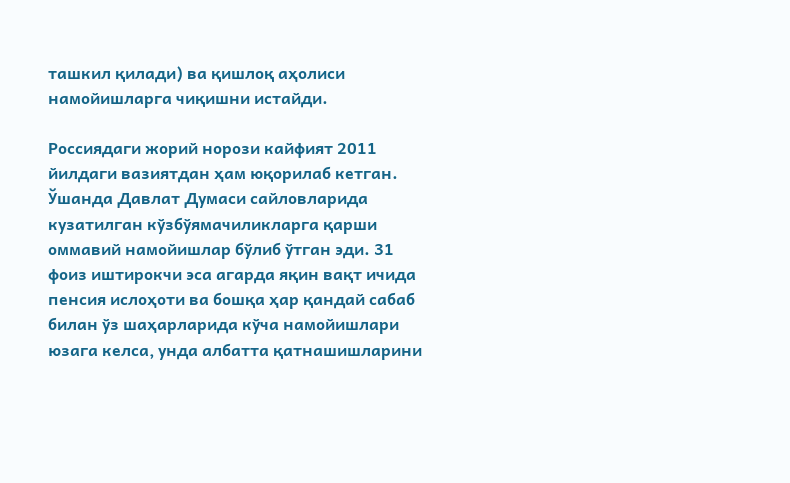ташкил қилади) ва қишлоқ аҳолиси намойишларга чиқишни истайди.

Россиядаги жорий норози кайфият 2011 йилдаги вазиятдан ҳам юқорилаб кетган. Ўшанда Давлат Думаси сайловларида кузатилган кўзбўямачиликларга қарши оммавий намойишлар бўлиб ўтган эди. 31 фоиз иштирокчи эса агарда яқин вақт ичида пенсия ислоҳоти ва бошқа ҳар қандай сабаб билан ўз шаҳарларида кўча намойишлари юзага келса, унда албатта қатнашишларини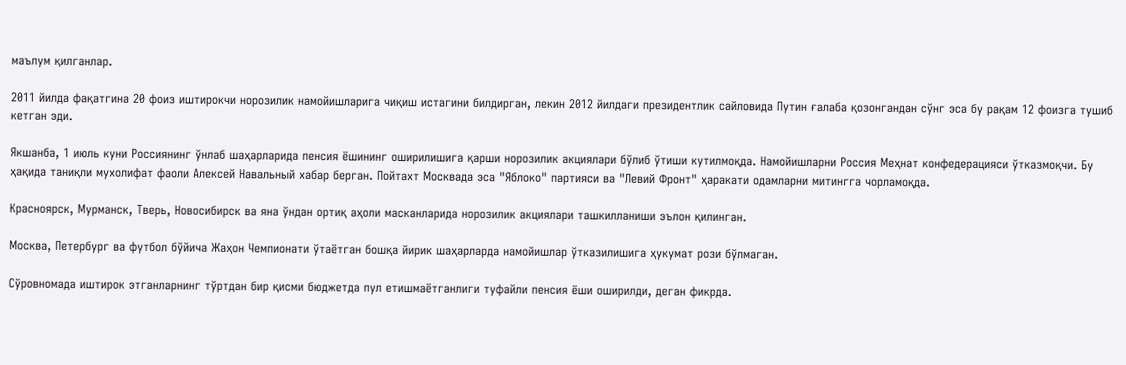маълум қилганлар.

2011 йилда фақатгина 20 фоиз иштирокчи норозилик намойишларига чиқиш истагини билдирган, лекин 2012 йилдаги президентлик сайловида Путин ғалаба қозонгандан сўнг эса бу рақам 12 фоизга тушиб кетган эди.

Якшанба, 1 июль куни Россиянинг ўнлаб шаҳарларида пенсия ёшининг оширилишига қарши норозилик акциялари бўлиб ўтиши кутилмоқда. Намойишларни Россия Меҳнат конфедерацияси ўтказмоқчи. Бу ҳақида таниқли мухолифат фаоли Алексей Навальный хабар берган. Пойтахт Москвада эса "Яблоко" партияси ва "Левий Фронт" ҳаракати одамларни митингга чорламоқда.

Красноярск, Мурманск, Тверь, Новосибирск ва яна ўндан ортиқ аҳоли масканларида норозилик акциялари ташкилланиши эълон қилинган.

Москва, Петербург ва футбол бўйича Жаҳон Чемпионати ўтаётган бошқа йирик шаҳарларда намойишлар ўтказилишига ҳукумат рози бўлмаган.

Сўровномада иштирок этганларнинг тўртдан бир қисми бюджетда пул етишмаётганлиги туфайли пенсия ёши оширилди, деган фикрда.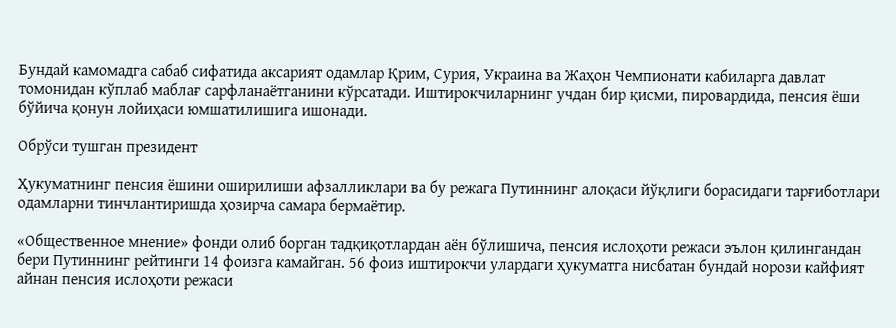Бундай камомадга сабаб сифатида аксарият одамлар Қрим, Сурия, Украина ва Жаҳон Чемпионати кабиларга давлат томонидан кўплаб маблағ сарфланаётганини кўрсатади. Иштирокчиларнинг учдан бир қисми, пировардида, пенсия ёши бўйича қонун лойиҳаси юмшатилишига ишонади.

Обрўси тушган президент

Ҳукуматнинг пенсия ёшини оширилиши афзалликлари ва бу режага Путиннинг алоқаси йўқлиги борасидаги тарғиботлари одамларни тинчлантиришда ҳозирча самара бермаётир.

«Общественное мнение» фонди олиб борган тадқиқотлардан аён бўлишича, пенсия ислоҳоти режаси эълон қилингандан бери Путиннинг рейтинги 14 фоизга камайган. 56 фоиз иштирокчи улардаги ҳукуматга нисбатан бундай норози кайфият айнан пенсия ислоҳоти режаси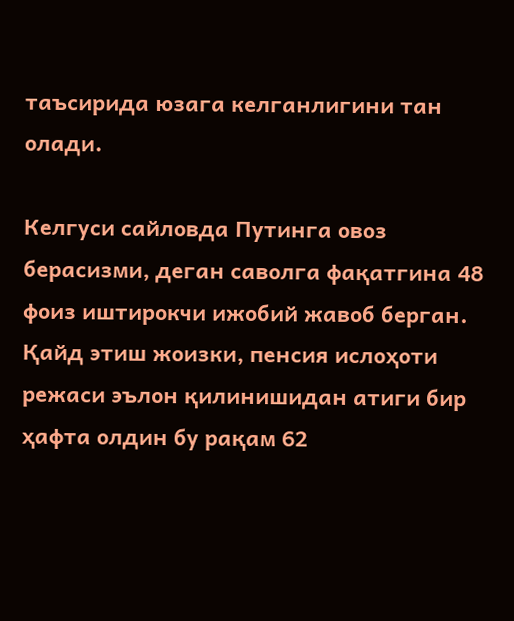таъсирида юзага келганлигини тан олади.

Келгуси сайловда Путинга овоз берасизми, деган саволга фақатгина 48 фоиз иштирокчи ижобий жавоб берган. Қайд этиш жоизки, пенсия ислоҳоти режаси эълон қилинишидан атиги бир ҳафта олдин бу рақам 62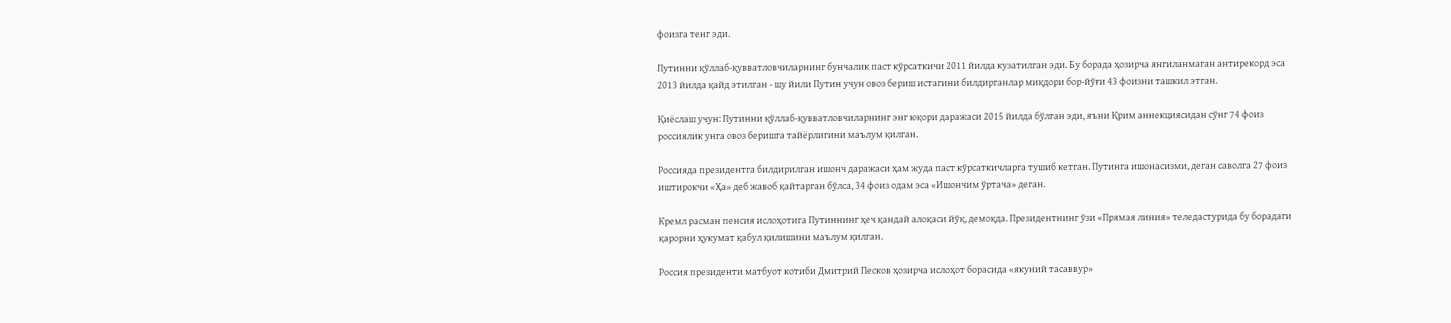фоизга тенг эди.

Путинни қўллаб-қувватловчиларнинг бунчалик паст кўрсаткичи 2011 йилда кузатилган эди. Бу борада ҳозирча янгиланмаган антирекорд эса 2013 йилда қайд этилган - шу йили Путин учун овоз бериш истагини билдирганлар миқдори бор-йўғи 43 фоизни ташкил этган.

Қиёслаш учун: Путинни қўллаб-қувватловчиларнинг энг юқори даражаси 2015 йилда бўлган эди, яъни Қрим аннекциясидан сўнг 74 фоиз россиялик унга овоз беришга тайёрлигини маълум қилган.

Россияда президентга билдирилган ишонч даражаси ҳам жуда паст кўрсаткичларга тушиб кетган. Путинга ишонасизми, деган саволга 27 фоиз иштирокчи «Ҳа» деб жавоб қайтарган бўлса, 34 фоиз одам эса «Ишончим ўртача» деган.

Кремл расман пенсия ислоҳотига Путиннинг ҳеч қандай алоқаси йўқ, демоқда. Президентнинг ўзи «Прямая линия» теледастурида бу борадаги қарорни ҳукумат қабул қилишини маълум қилган.

Россия президенти матбуот котиби Дмитрий Песков ҳозирча ислоҳот борасида «якуний тасаввур»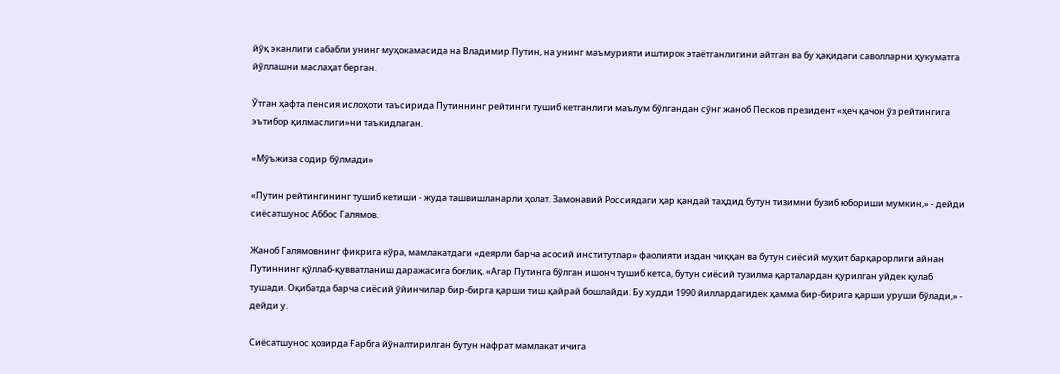йўқ эканлиги сабабли унинг муҳокамасида на Владимир Путин, на унинг маъмурияти иштирок этаётганлигини айтган ва бу ҳақидаги саволларни ҳукуматга йўллашни маслаҳат берган.

Ўтган ҳафта пенсия ислоҳоти таъсирида Путиннинг рейтинги тушиб кетганлиги маълум бўлгандан сўнг жаноб Песков президент «ҳеч қачон ўз рейтингига эътибор қилмаслиги»ни таъкидлаган.

«Мўъжиза содир бўлмади»

«Путин рейтингининг тушиб кетиши - жуда ташвишланарли ҳолат. Замонавий Россиядаги ҳар қандай таҳдид бутун тизимни бузиб юбориши мумкин,» - дейди сиёсатшунос Аббос Галямов.

Жаноб Галямовнинг фикрига кўра, мамлакатдаги «деярли барча асосий институтлар» фаолияти издан чиққан ва бутун сиёсий муҳит барқарорлиги айнан Путиннинг қўллаб-қувватланиш даражасига боғлиқ. «Агар Путинга бўлган ишонч тушиб кетса, бутун сиёсий тузилма қарталардан қурилган уйдек қулаб тушади. Оқибатда барча сиёсий ўйинчилар бир-бирга қарши тиш қайрай бошлайди. Бу худди 1990 йиллардагидек ҳамма бир-бирига қарши уруши бўлади,» - дейди у.

Сиёсатшунос ҳозирда Ғарбга йўналтирилган бутун нафрат мамлакат ичига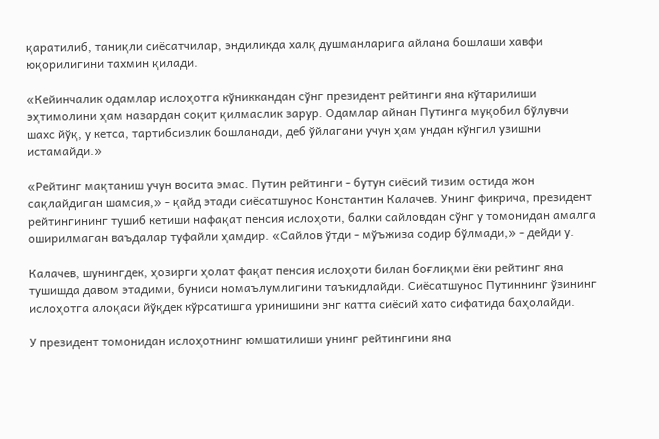қаратилиб, таниқли сиёсатчилар, эндиликда халқ душманларига айлана бошлаши хавфи юқорилигини тахмин қилади.

«Кейинчалик одамлар ислоҳотга кўниккандан сўнг президент рейтинги яна кўтарилиши эҳтимолини ҳам назардан соқит қилмаслик зарур. Одамлар айнан Путинга муқобил бўлувчи шахс йўқ, у кетса, тартибсизлик бошланади, деб ўйлагани учун ҳам ундан кўнгил узишни истамайди.»

«Рейтинг мақтаниш учун восита эмас. Путин рейтинги - бутун сиёсий тизим остида жон сақлайдиган шамсия,» - қайд этади сиёсатшунос Константин Калачев. Унинг фикрича, президент рейтингининг тушиб кетиши нафақат пенсия ислоҳоти, балки сайловдан сўнг у томонидан амалга оширилмаган ваъдалар туфайли ҳамдир. «Сайлов ўтди - мўъжиза содир бўлмади,» - дейди у.

Калачев, шунингдек, ҳозирги ҳолат фақат пенсия ислоҳоти билан боғлиқми ёки рейтинг яна тушишда давом этадими, буниси номаълумлигини таъкидлайди. Сиёсатшунос Путиннинг ўзининг ислоҳотга алоқаси йўқдек кўрсатишга уринишини энг катта сиёсий хато сифатида баҳолайди.

У президент томонидан ислоҳотнинг юмшатилиши унинг рейтингини яна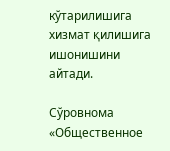кўтарилишига хизмат қилишига ишонишини айтади.

Сўровнома «Общественное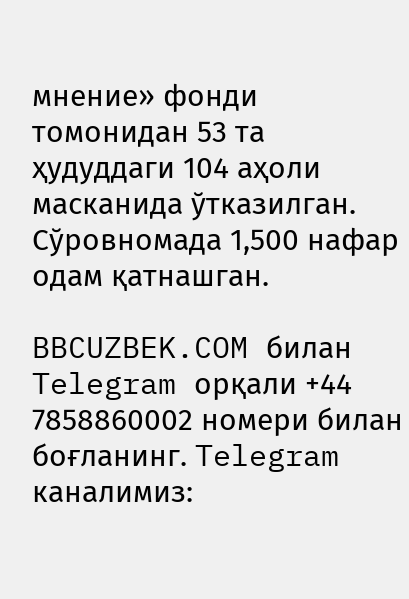мнение» фонди томонидан 53 та ҳудуддаги 104 аҳоли масканида ўтказилган. Сўровномада 1,500 нафар одам қатнашган.

BBCUZBEK.COM билан Telegram орқали +44 7858860002 номери билан боғланинг. Telegram каналимиз: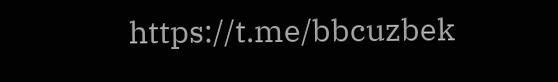https://t.me/bbcuzbek